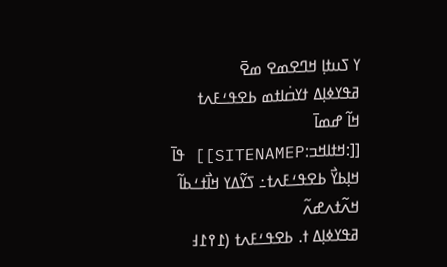ߌ ߖߎߙߊ߲ ߞߣߐߘߐ ߘߐ߫
ߥߟߌߦߊ߲ߡ ߙߌߛ߭ߊߙߘ ߕߐߟߑߓߍߙ
ߞߊ߬ ߝߘߊ߫ [[:ߞߙߊߞߏ:SITENAMEP]] ߟߊ߫
ߞߊ߲ߕߌ߯ ߕߐߟߑߓߍߙ߸ ߖߌ߬ߡߌ ߞߊ߯ߙߑߕߊ߬ ߞߍ߬ߙߍߝߍ߬
ߥߟߌߦߊ߲ߡ ߙ. ߕߐߟߑߓߍߙ (߁߉߁߃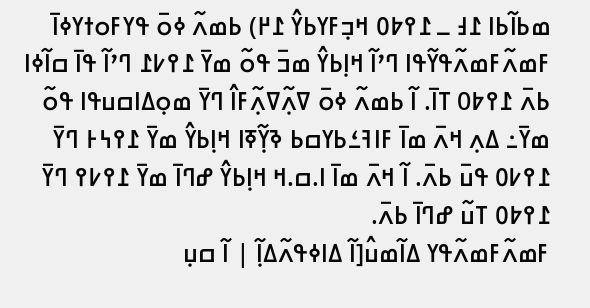ߘߕߊ߬ߕߊ ߁߃ ߺ ߁߉߈߀ ߞߏ߲ߓߌߕߌ߮ ߁߂) ߕߘߍ߬ ߦߋ߫ ߟߌߓߋߙߌߦߊ߫ ߓߘߍ߬ߓߘߍ߬ߟߌ߬ߟߊ ߣߴߊ߬ ߞߊ߲ߕߌ߮ ߘߏ߫ ߟߋ߬ ߘߌ߫ ߁߉߇߁ ߣߴߊ߬ ߟߊ߫ ߛߊ߬ߦߊ ߕߍ߫ ߁߉߈0 ߠߊ߫. ߊ߬ ߕߘߍ߬ ߦߋ߫ ߜߍ߲߬ߜߍ߲߬ߓߊ߮ ߣߌ߫ ߘߋ߲ߡߊߛߎߟߊ ߟߋ߬ ߘߌ߫߸ ߡߍ߲ ߞߍ߫ ߘߊ߫ ߓߊߔߑߕߌߛߕ ߢߌ߲߬ߧߊ ߞߊ߲ߕߌ߮ ߘߌ߫ ߁߉߆߅ ߣߌ߫ ߁߉߇߀ ߟߎ߫ ߕߍ߫. ߊ߬ ߞߍ߫ ߘߊ߫ ߊ.ߛ.ߞ ߞߊ߲ߕߌ߮ ߝߣߊ߫ ߘߌ߫ ߁߉߇߉ ߣߌ߫ ߁߉߈߀ ߠߎ߬ ߝߣߊ߫ ߕߍ߫.
ߓߘߍ߬ߓߘߍ߬ߟߌ ߡߊ߬ߘߎ߮[ߊ߬ ߡߊߦߟߍ߬ߡߊ߲߬ | ߊ߬ ߛߎ߲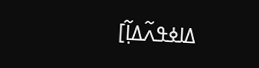ߡߊߦߟߍ߬ߡߊ߲߬]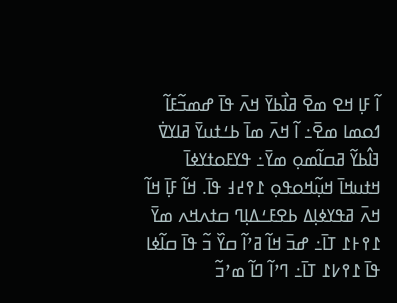ߊ߬ ߓߊ߲ ߞߐ ߘߐ߫ ߥߊ߯ߕߌ߫ ߞߍ߫ ߟߊ߫ ߝߘߏ߬ߓߊ߬ ߗߋߘߊ ߘߐ߫߸ ߊ߬ ߞߍ߫ ߘߊ߫ ߕߑߙߎߌ߫ ߥߊߌߜ߭ ߔߊ߮ߕߌ߬ ߥߛߊ߬ߘߋ߲ ߘߌ߫߸ ߟߌߓߋߙߌߦߊ߫ ߞߙߎߞߊ߫ ߞߎ߲߬ߞߋߟߋ߲ ߁߉߄߃ ߟߊ߫. ߞߊ߬ ߓߊ߲߫ ߞߊ߬ ߞߍ߫ ߥߟߌߦߊ߲ߡ ߕߐߓߑߡߊ߲ߣ ߛߙߍߞߍ ߘߌ߫ ߁߉߅߁ ߠߊ߫߸ ߝߏ߫ ߞߊ߬ ߥߴߊ߬ ߛߌ߰ ߏ߬ ߟߊ߫ ߛߊ߬ߦߊ ߟߊ߫ ߁߉߇߁ ߠߊ߫߸ ߣߴߊ߬ ߣߊ߬ ߘߴߏ߬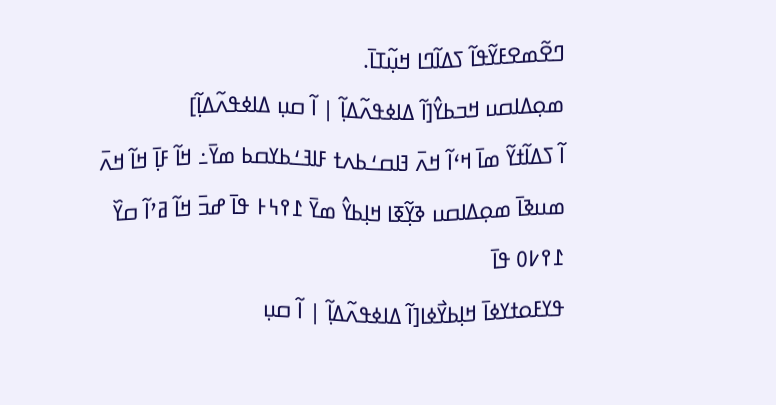ߣߐ߬ߘߐߓߌ߬ߟߊ߬ ߖߡߊ߬ߣߊ ߞߎ߲߬ߠߊ߫.
ߘߋ߲ߡߊߛߎ ߞߏߕߌ߮[ߊ߬ ߡߊߦߟߍ߬ߡߊ߲߬ | ߊ߬ ߛߎ߲ ߡߊߦߟߍ߬ߡߊ߲߬]
ߊ߬ ߖߡߊ߬ߙߌ߬ ߘߊ߫ ߞߵߊ߬ ߞߍ߫ ߔߊߛߑߕߍߙ ߓߊߔߑߕߌߛߕ ߘߌ߫߸ ߞߊ߬ ߓߊ߲߫ ߞߊ߬ ߞߍ߫ ߘߎߢߊ߫ ߘߋ߲ߡߊߛߎ ߢߌ߲߬ߧߊ ߞߊ߲ߕߌ߮ ߘߌ߫ ߁߉߆߅ ߟߊ߫ ߝߏ߫ ߞߊ߬ ߥߴߊ߬ ߛߌ߰ ߁߉߇߀ ߟߊ߫
ߟߌߓߋߙߌߦߊ߫ ߞߊ߲ߕߌ߯ߦߊ[ߊ߬ ߡߊߦߟߍ߬ߡߊ߲߬ | ߊ߬ ߛߎ߲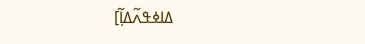ߡߊߦߟߍ߬ߡߊ߲߬]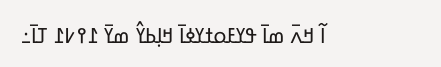ߊ߬ ߞߍ߫ ߘߊ߫ ߟߌߓߋߙߌߦߊ߫ ߞߊ߲ߕߌ߮ ߘߌ߫ ߁߉߇߁ ߠߊ߫߸